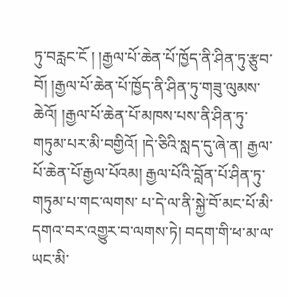ཏུ་བརླང་ངོ ། །རྒྱལ་པོ་ཆེན་པོ་ཁྱོད་ནི་ཤིན་ཏུ་རྩུབ་བོ། །རྒྱལ་པོ་ཆེན་པོ་ཁྱོད་ནི་ཤིན་ཏུ་གཟུ་ལུམས་ཆེའོ། །རྒྱལ་པོ་ཆེན་པོ་མཁས་པས་ནི་ཤིན་ཏུ་གཏུམ་པར་མི་བགྱིའོ། །དེ་ཅིའི་སླད་དུ་ཞེ་ན། རྒྱལ་པོ་ཆེན་པོ་རྒྱལ་པོའམ། རྒྱལ་པོའི་བློན་པོ་ཤིན་ཏུ་གཏུམ་པ་གང་ལགས་ པ་དེ་ལ་ནི་སྐྱེ་བོ་མང་པོ་མི་དགའ་བར་འགྱུར་བ་ལགས་ཏེ། བདག་གི་ཕ་མ་ལ་ཡང་མི་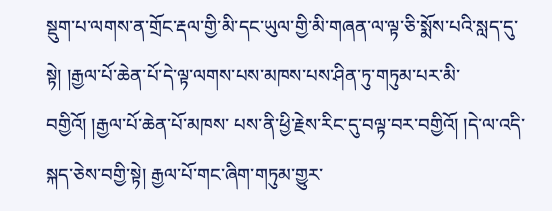སྡུག་པ་ལགས་ན་གྲོང་རྡལ་གྱི་མི་དང་ཡུལ་གྱི་མི་གཞན་ལ་ལྟ་ཅི་སྨོས་པའི་སླད་དུ་སྟེ། །རྒྱལ་པོ་ཆེན་པོ་དེ་ལྟ་ལགས་པས་མཁས་པས་ཤིན་ཏུ་གཏུམ་པར་མི་བགྱིའོ། །རྒྱལ་པོ་ཆེན་པོ་མཁས་ པས་ནི་ཕྱི་རྗེས་རིང་དུ་བལྟ་བར་བགྱིའོ། །དེ་ལ་འདི་སྐད་ཅེས་བགྱི་སྟེ། རྒྱལ་པོ་གང་ཞིག་གཏུམ་གྱུར་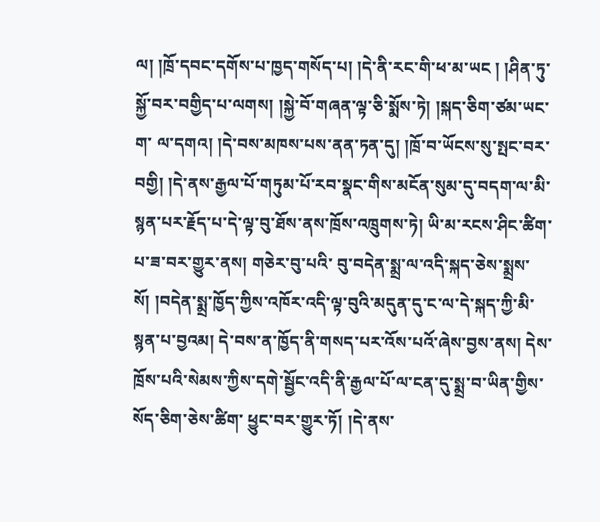ལ། །ཁྲོ་དབང་དགོས་པ་ཁྱད་གསོད་པ། །དེ་ནི་རང་གི་ཕ་མ་ཡང ། །ཤིན་ཏུ་སྐྱོ་བར་བགྱིད་པ་ལགས། །སྐྱེ་བོ་གཞན་ལྟ་ཅི་སྨོས་ཏེ། །སྐད་ཅིག་ཙམ་ཡང་ག་ ལ་དགའ། །དེ་བས་མཁས་པས་ནན་ཏན་དུ། །ཁྲོ་བ་ཡོངས་སུ་སྤང་བར་བགྱི། །དེ་ནས་རྒྱལ་པོ་གཏུམ་པོ་རབ་སྣང་གིས་མངོན་སུམ་དུ་བདག་ལ་མི་སྙན་པར་རྗོད་པ་དེ་ལྟ་བུ་ཐོས་ནས་ཁྲོས་འཁྲུགས་ཏེ། ཡི་མ་རངས་ཤིང་ཚིག་པ་ཟ་བར་གྱུར་ནས། གཅེར་བུ་པའི་ བུ་བདེན་སྨྲ་ལ་འདི་སྐད་ཅེས་སྨྲས་སོ། །བདེན་སྨྲ་ཁྱོད་ཀྱིས་འཁོར་འདི་ལྟ་བུའི་མདུན་དུ་ང་ལ་དེ་སྐད་ཀྱི་མི་སྙན་པ་བྱའམ། དེ་བས་ན་ཁྱོད་ནི་གསད་པར་འོས་པའོ་ཞེས་བྱས་ནས། དེས་ཁྲོས་པའི་སེམས་ཀྱིས་དགེ་སྦྱོང་འདི་ནི་རྒྱལ་པོ་ལ་ངན་དུ་སྨྲ་བ་ཡིན་གྱིས་སོད་ཅིག་ཅེས་ཚིག་ ཕྱུང་བར་གྱུར་ཏོ། །དེ་ནས་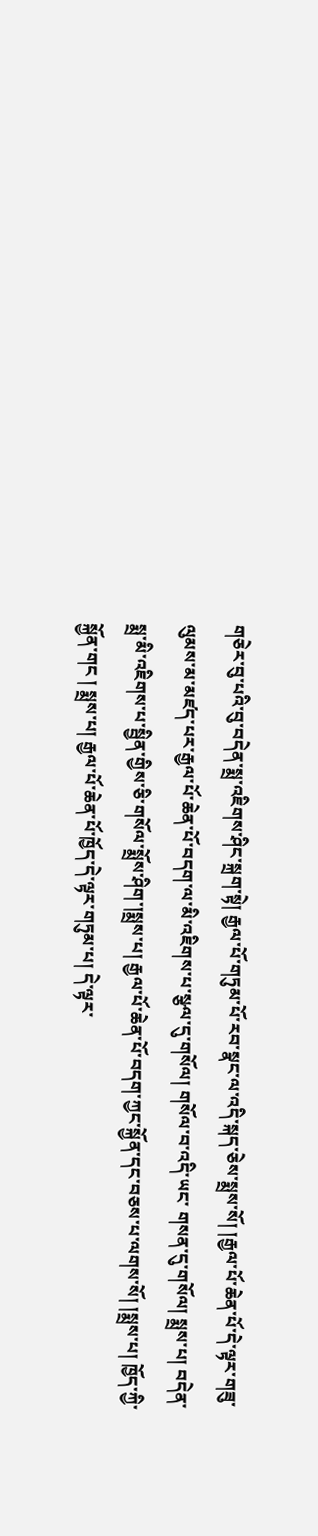གཅེར་བུ་པའི་བུ་བདེན་སྨྲ་འཇིགས་ཤིང་སྐྲག་སྟེ། རྒྱལ་པོ་གཏུམ་པོ་རབ་སྣང་ལ་འདི་སྐད་ཅེས་སྨྲས་སོ། །རྒྱལ་པོ་ཆེན་པོ་དེ་ལྟར་གཟུ་ལུམས་མ་མཛད་པར་རྒྱལ་པོ་ཆེན་པོ་བདག་ལ་མི་འཇིགས་པ་སྩལ་དུ་གསོལ། གསོལ་བ་འདི་ཡང་ གསན་དུ་གསོལ། སྨྲས་པ། བདེན་སྨྲ་མི་འཇིགས་པ་སྦྱིན་གྱིས་ཅི་གསོལ་སྨྲོས་ཤིག་།སྨྲས་པ། རྒྱལ་པོ་ཆེན་པོ་བདག་ཀྱང་སྐྱོན་དང་བཅས་པ་ལགས་སོ། །སྨྲས་པ། ཁྱོད་ཀྱི་སྐྱོན་གང ། སྨྲས་པ། རྒྱལ་པོ་ཆེན་པོ་ཁྱོད་དེ་ལྟར་གཏུམ་པ། དེ་ལྟར་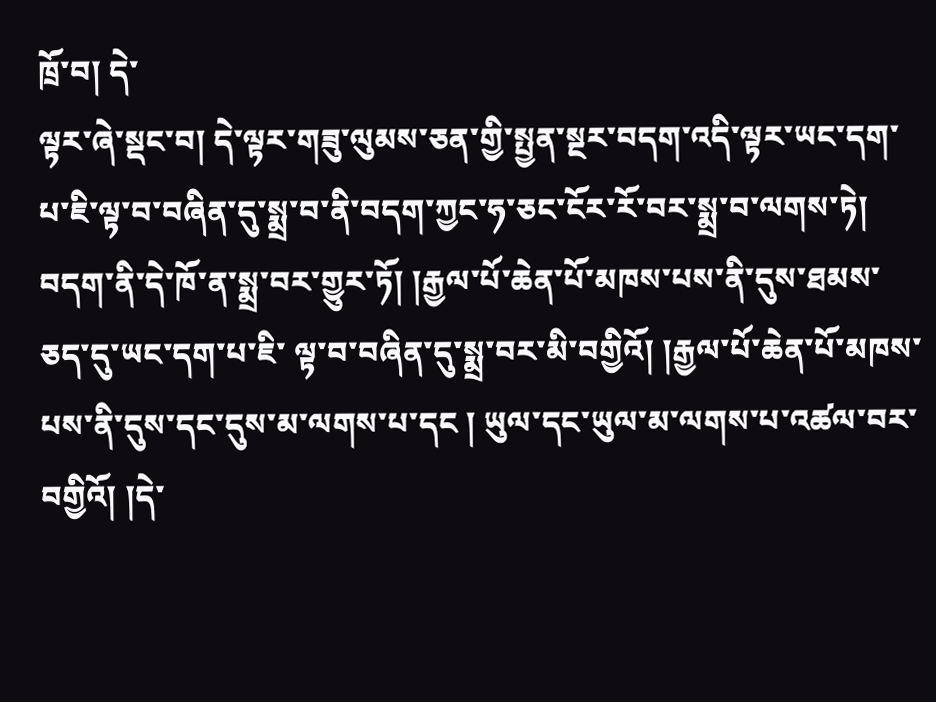ཁྲོ་བ། དེ་
ལྟར་ཞེ་སྡང་བ། དེ་ལྟར་གཟུ་ལུམས་ཅན་གྱི་སྤྱན་སྔར་བདག་འདི་ལྟར་ཡང་དག་པ་ཇི་ལྟ་བ་བཞིན་དུ་སྨྲ་བ་ནི་བདག་ཀྱང་ཧ་ཅང་ངོར་རོ་བར་སྨྲ་བ་ལགས་ཏེ། བདག་ནི་དེ་ཁོ་ན་སྨྲ་བར་གྱུར་ཏོ། །རྒྱལ་པོ་ཆེན་པོ་མཁས་པས་ནི་དུས་ཐམས་ཅད་དུ་ཡང་དག་པ་ཇི་ ལྟ་བ་བཞིན་དུ་སྨྲ་བར་མི་བགྱིའོ། །རྒྱལ་པོ་ཆེན་པོ་མཁས་པས་ནི་དུས་དང་དུས་མ་ལགས་པ་དང ། ཡུལ་དང་ཡུལ་མ་ལགས་པ་འཚལ་བར་བགྱིའོ། །དེ་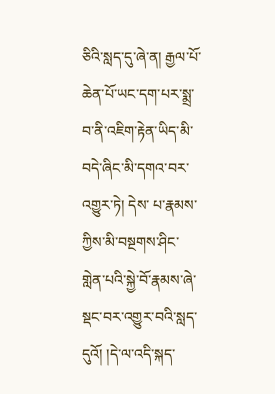ཅིའི་སླད་དུ་ཞེ་ན། རྒྱལ་པོ་ཆེན་པོ་ཡང་དག་པར་སྨྲ་བ་ནི་འཇིག་རྟེན་ཡིད་མི་བདེ་ཞིང་མི་དགའ་བར་འགྱུར་ཏེ། དེས་ པ་རྣམས་ཀྱིས་མི་བསྔགས་ཤིང་གླེན་པའི་སྐྱེ་བོ་རྣམས་ཞེ་སྡང་བར་འགྱུར་བའི་སླད་དུའོ། །དེ་ལ་འདི་སྐད་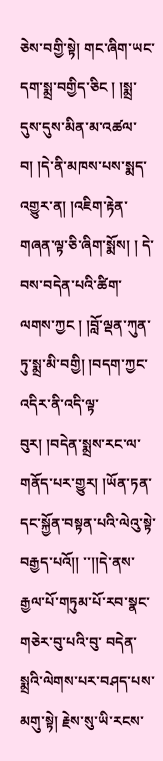ཅེས་བགྱི་སྟེ། གང་ཞིག་ཡང་དག་སྨྲ་བགྱིད་ཅིང ། །སྨྲ་དུས་དུས་མིན་མ་འཚལ་བ། །དེ་ནི་མཁས་པས་སྨད་འགྱུར་ན། །འཇིག་རྟེན་གཞན་ལྟ་ཅི་ཞིག་སྨོས། ། དེ་བས་བདེན་པའི་ཚིག་ལགས་ཀྱང ། །བློ་ལྡན་ཀུན་ཏུ་སྨྲ་མི་བགྱི། །བདག་ཀྱང་འདིར་ནི་འདི་ལྟ་བུར། །བདེན་སྨྲས་རང་ལ་གནོད་པར་གྱུར། །ཡོན་ཏན་དང་སྐྱོན་བསྟན་པའི་ལེའུ་སྟེ་བརྒྱད་པའོ།། ་་།།དེ་ནས་རྒྱལ་པོ་གཏུམ་པོ་རབ་སྣང་གཅེར་བུ་པའི་བུ་ བདེན་སྨྲའི་ལེགས་པར་བཤད་པས་མགུ་སྟེ། རྗེས་སུ་ཡི་རངས་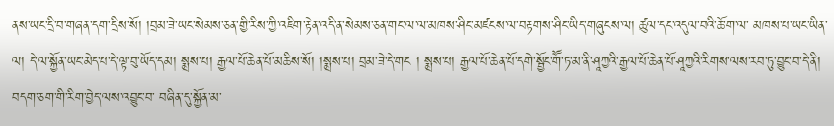ནས་ཡང་དྲི་བ་གཞན་དག་དྲིས་སོ། །བྲམ་ཟེ་ཡང་སེམས་ཅན་གྱི་རིས་ཀྱི་འཇིག་རྟེན་འདི་ན་སེམས་ཅན་གང་ལ་ལ་མཁས་ཤིང་མཛངས་ལ་བརྟགས་ཤིང་ཡིད་གཞུངས་ལ། ཚུལ་དང་འདུལ་བའི་ཆོ་ག་ལ་ མཁས་པ་ཡང་ཡིན་ལ། དེ་ལ་སྐྱོན་ཡང་མེད་པ་དེ་ལྟ་བུ་ཡོད་དམ། སྨྲས་པ། རྒྱལ་པོ་ཆེན་པོ་མཆིས་སོ། །སྨྲས་པ། བྲམ་ཟེ་དེ་གང ། སྨྲས་པ། རྒྱལ་པོ་ཆེན་པོ་དགེ་སྦྱོང་གཽ་ཏ་མ་ནི་ཤཱཀྱའི་རྒྱལ་པོ་ཆེན་པོ་ཤཱཀྱའི་རིགས་ལས་རབ་ཏུ་བྱུང་བ་དེ་ནི། བདག་ཅག་གི་རིག་བྱེད་ལས་འབྱུང་བ་ བཞིན་དུ་སྐྱོན་མ་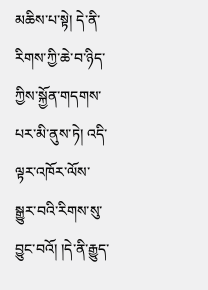མཆིས་པ་སྟེ། དེ་ནི་རིགས་ཀྱི་ཆེ་བ་ཉིད་ཀྱིས་སྐྱོན་གདགས་པར་མི་ནུས་ཏེ། འདི་ལྟར་འཁོར་ལོས་སྒྱུར་བའི་རིགས་སུ་བྱུང་བའོ། །དེ་ནི་རྒྱུད་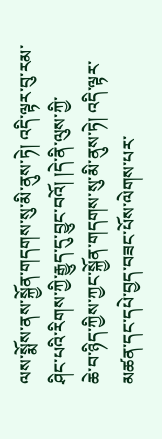ལས་སྨོས་ནས་སྐྱོན་གདགས་སུ་མི་ནུས་ཏེ། འདི་ལྟར་བུ་རམ་ཤིང་པའི་རིགས་ཀྱི་རྒྱུད་དུ་བྱུང་བའོ། །དེ་ནི་ལུས་ཀྱི་
ཆེ་བ་ཉིད་ཀྱིས་ཀྱང་སྐྱོན་གདགས་སུ་མི་ནུས་ཏེ། འདི་ལྟར་མཚན་དང་དཔེ་བྱད་བཟང་པོས་ལེགས་པར་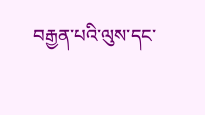བརྒྱན་པའི་ལུས་དང་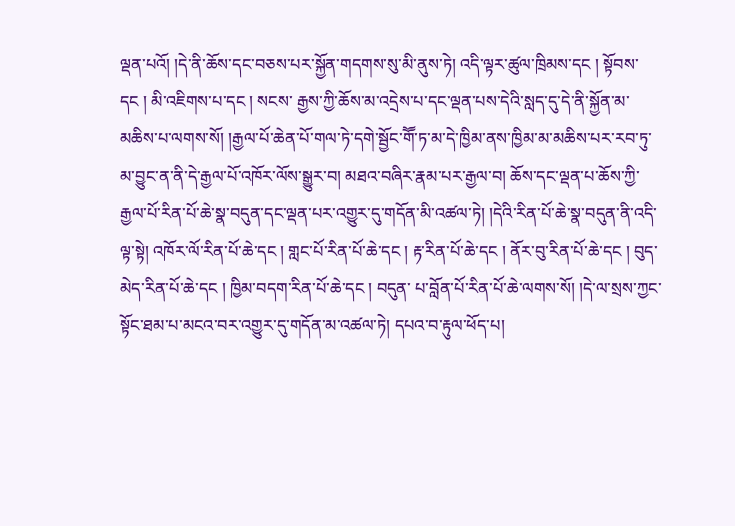ལྡན་པའོ། །དེ་ནི་ཆོས་དང་བཅས་པར་སྐྱོན་གདགས་སུ་མི་ནུས་ཏེ། འདི་ལྟར་ཚུལ་ཁྲིམས་དང ། སྟོབས་དང ། མི་འཇིགས་པ་དང ། སངས་ རྒྱས་ཀྱི་ཆོས་མ་འདྲེས་པ་དང་ལྡན་པས་དེའི་སླད་དུ་དེ་ནི་སྐྱོན་མ་མཆིས་པ་ལགས་སོ། །རྒྱལ་པོ་ཆེན་པོ་གལ་ཏེ་དགེ་སྦྱོང་གཽ་ཏ་མ་དེ་ཁྱིམ་ནས་ཁྱིམ་མ་མཆིས་པར་རབ་ཏུ་མ་བྱུང་ན་ནི་དེ་རྒྱལ་པོ་འཁོར་ལོས་སྒྱུར་བ། མཐའ་བཞིར་རྣམ་པར་རྒྱལ་བ། ཆོས་དང་ལྡན་པ་ཆོས་ཀྱི་ རྒྱལ་པོ་རིན་པོ་ཆེ་སྣ་བདུན་དང་ལྡན་པར་འགྱུར་དུ་གདོན་མི་འཚལ་ཏེ། །དེའི་རིན་པོ་ཆེ་སྣ་བདུན་ནི་འདི་ལྟ་སྟེ། འཁོར་ལོ་རིན་པོ་ཆེ་དང ། གླང་པོ་རིན་པོ་ཆེ་དང ། རྟ་རིན་པོ་ཆེ་དང ། ནོར་བུ་རིན་པོ་ཆེ་དང ། བུད་མེད་རིན་པོ་ཆེ་དང ། ཁྱིམ་བདག་རིན་པོ་ཆེ་དང ། བདུན་ པ་བློན་པོ་རིན་པོ་ཆེ་ལགས་སོ། །དེ་ལ་སྲས་ཀྱང་སྟོང་ཐམ་པ་མངའ་བར་འགྱུར་དུ་གདོན་མ་འཚལ་ཏེ། དཔའ་བ་རྟུལ་ཕོད་པ།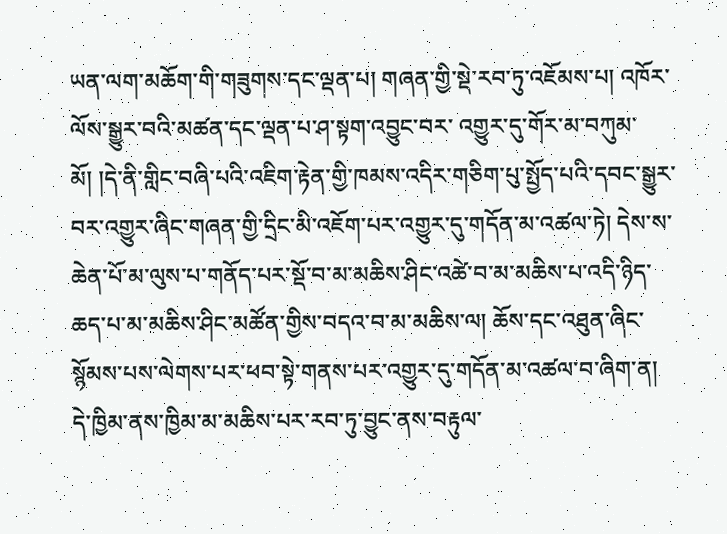ཡན་ལག་མཆོག་གི་གཟུགས་དང་ལྡན་པ། གཞན་གྱི་སྡེ་རབ་ཏུ་འཇོམས་པ། འཁོར་ལོས་སྒྱུར་བའི་མཚན་དང་ལྡན་པ་ཤ་སྟག་འབྱུང་བར་ འགྱུར་དུ་གོར་མ་བཀུམ་མོ། །དེ་ནི་གླིང་བཞི་པའི་འཇིག་རྟེན་གྱི་ཁམས་འདིར་གཅིག་པུ་སྤྱོད་པའི་དབང་སྒྱུར་བར་འགྱུར་ཞིང་གཞན་གྱི་དྲིང་མི་འཇོག་པར་འགྱུར་དུ་གདོན་མ་འཚལ་ཏེ། དེས་ས་ཆེན་པོ་མ་ལུས་པ་གནོད་པར་སྡོ་བ་མ་མཆིས་ཤིང་འཚེ་བ་མ་མཆིས་པ་འདི་ཉིད་ ཆད་པ་མ་མཆིས་ཤིང་མཚོན་གྱིས་བདའ་བ་མ་མཆིས་ལ། ཆོས་དང་འཐུན་ཞིང་སྙོམས་པས་ལེགས་པར་ཕབ་སྟེ་གནས་པར་འགྱུར་དུ་གདོན་མ་འཚལ་བ་ཞིག་ན། དེ་ཁྱིམ་ནས་ཁྱིམ་མ་མཆིས་པར་རབ་ཏུ་བྱུང་ནས་བརྟུལ་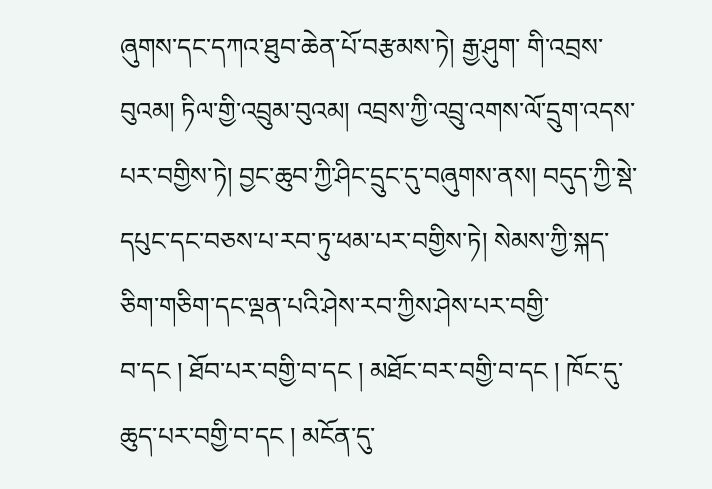ཞུགས་དང་དཀའ་ཐུབ་ཆེན་པོ་བརྩམས་ཏེ། རྒྱ་ཤུག་ གི་འབྲས་བུའམ། ཏིལ་གྱི་འབྲུམ་བུའམ། འབྲས་ཀྱི་འབྲུ་འགས་ལོ་དྲུག་འདས་པར་བགྱིས་ཏེ། བྱང་ཆུབ་ཀྱི་ཤིང་དྲུང་དུ་བཞུགས་ནས། བདུད་ཀྱི་སྡེ་དཔུང་དང་བཅས་པ་རབ་ཏུ་ཕམ་པར་བགྱིས་ཏེ། སེམས་ཀྱི་སྐད་ཅིག་གཅིག་དང་ལྡན་པའི་ཤེས་རབ་ཀྱིས་ཤེས་པར་བགྱི་
བ་དང ། ཐོབ་པར་བགྱི་བ་དང ། མཐོང་བར་བགྱི་བ་དང ། ཁོང་དུ་ཆུད་པར་བགྱི་བ་དང ། མངོན་དུ་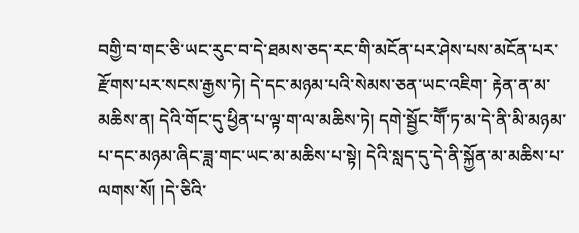བགྱི་བ་གང་ཅི་ཡང་རུང་བ་དེ་ཐམས་ཅད་རང་གི་མངོན་པར་ཤེས་པས་མངོན་པར་རྫོགས་པར་སངས་རྒྱས་ཏེ། དེ་དང་མཉམ་པའི་སེམས་ཅན་ཡང་འཇིག་ རྟེན་ན་མ་མཆིས་ན། དེའི་གོང་དུ་ཕྱིན་པ་ལྟ་ག་ལ་མཆིས་ཏེ། དགེ་སྦྱོང་གཽ་ཏ་མ་དེ་ནི་མི་མཉམ་པ་དང་མཉམ་ཞིང་ཟླ་གང་ཡང་མ་མཆིས་པ་སྟེ། དེའི་སླད་དུ་དེ་ནི་སྐྱོན་མ་མཆིས་པ་ལགས་སོ། །དེ་ཅིའི་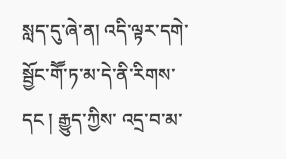སླད་དུ་ཞེ་ན། འདི་ལྟར་དགེ་སྦྱོང་གཽ་ཏ་མ་དེ་ནི་རིགས་དང ། རྒྱུད་ཀྱིས་ འདྲ་བ་མ་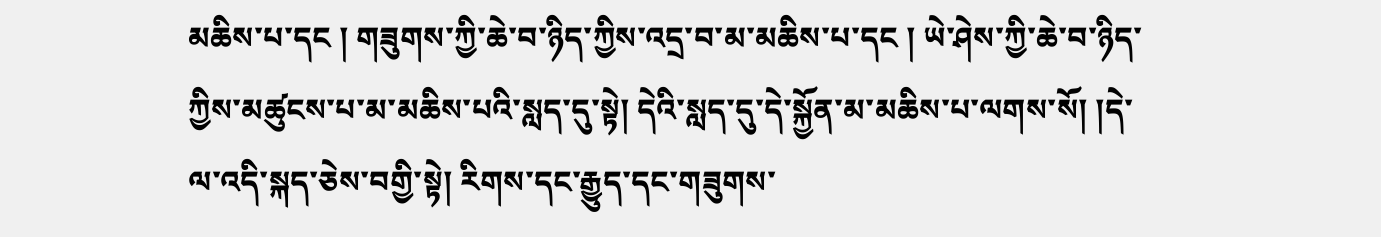མཆིས་པ་དང ། གཟུགས་ཀྱི་ཆེ་བ་ཉིད་ཀྱིས་འདྲ་བ་མ་མཆིས་པ་དང ། ཡེ་ཤེས་ཀྱི་ཆེ་བ་ཉིད་ཀྱིས་མཚུངས་པ་མ་མཆིས་པའི་སླད་དུ་སྟེ། དེའི་སླད་དུ་དེ་སྐྱོན་མ་མཆིས་པ་ལགས་སོ། །དེ་ལ་འདི་སྐད་ཅེས་བགྱི་སྟེ། རིགས་དང་རྒྱུད་དང་གཟུགས་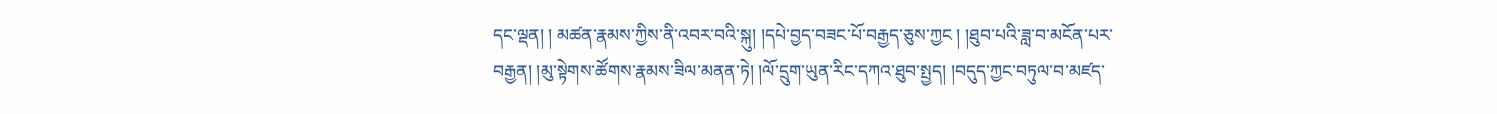དང་ལྡན། ། མཚན་རྣམས་ཀྱིས་ནི་འབར་བའི་སྐུ། །དཔེ་བྱད་བཟང་པོ་བརྒྱད་ཅུས་ཀྱང ། །ཐུབ་པའི་ཟླ་བ་མངོན་པར་བརྒྱན། །མུ་སྟེགས་ཚོགས་རྣམས་ཟིལ་མནན་ཏེ། །ལོ་དྲུག་ཡུན་རིང་དཀའ་ཐུབ་སྤྱད། །བདུད་ཀྱང་བཏུལ་བ་མཛད་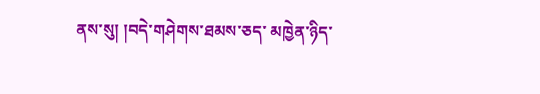ནས་སུ། །བདེ་གཤེགས་ཐམས་ཅད་ མཁྱེན་ཉིད་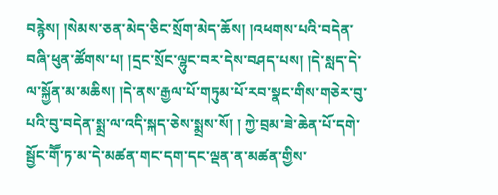བརྙེས། །སེམས་ཅན་མེད་ཅིང་སྲོག་མེད་ཆོས། །འཕགས་པའི་བདེན་བཞི་ཕུན་ཚོགས་པ། །དྲང་སྲོང་ལྷུང་བར་དེས་བཤད་པས། །དེ་སླད་དེ་ལ་སྐྱོན་མ་མཆིས། །དེ་ནས་རྒྱལ་པོ་གཏུམ་པོ་རབ་སྣང་གིས་གཅེར་བུ་པའི་བུ་བདེན་སྨྲ་ལ་འདི་སྐད་ཅེས་སྨྲས་སོ། ། ཀྱེ་བྲམ་ཟེ་ཆེན་པོ་དགེ་སྦྱོང་གཽ་ཏ་མ་དེ་མཚན་གང་དག་དང་ལྡན་ན་མཚན་གྱིས་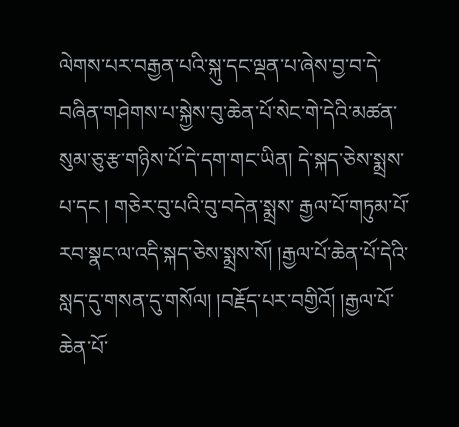ལེགས་པར་བརྒྱན་པའི་སྐུ་དང་ལྡན་པ་ཞེས་བྱ་བ་དེ་བཞིན་གཤེགས་པ་སྐྱེས་བུ་ཆེན་པོ་སེང་གེ་དེའི་མཚན་སུམ་ཅུ་རྩ་གཉིས་པོ་དེ་དག་གང་ཡིན། དེ་སྐད་ཅེས་སྨྲས་པ་དང ། གཅེར་བུ་པའི་བུ་བདེན་སྨྲས་ རྒྱལ་པོ་གཏུམ་པོ་རབ་སྣང་ལ་འདི་སྐད་ཅེས་སྨྲས་སོ། །རྒྱལ་པོ་ཆེན་པོ་དེའི་སླད་དུ་གསན་དུ་གསོལ། །བརྗོད་པར་བགྱིའོ། །རྒྱལ་པོ་ཆེན་པོ་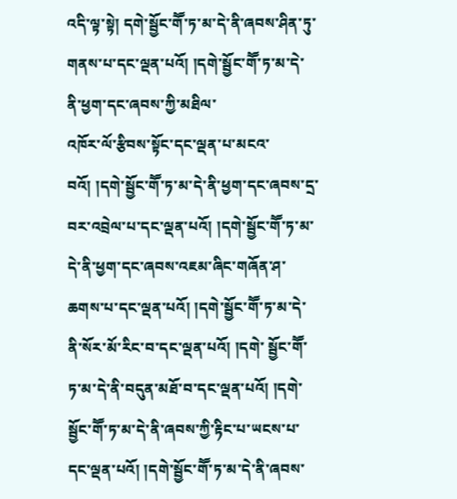འདི་ལྟ་སྟེ། དགེ་སྦྱོང་གཽ་ཏ་མ་དེ་ནི་ཞབས་ཤིན་ཏུ་གནས་པ་དང་ལྡན་པའོ། །དགེ་སྦྱོང་གཽ་ཏ་མ་དེ་ནི་ཕྱག་དང་ཞབས་ཀྱི་མཐིལ་
འཁོར་ལོ་རྩིབས་སྟོང་དང་ལྡན་པ་མངའ་བའོ། །དགེ་སྦྱོང་གཽ་ཏ་མ་དེ་ནི་ཕྱག་དང་ཞབས་དྲ་བར་འབྲེལ་པ་དང་ལྡན་པའོ། །དགེ་སྦྱོང་གཽ་ཏ་མ་དེ་ནི་ཕྱག་དང་ཞབས་འཇམ་ཞིང་གཞོན་ཤ་ཆགས་པ་དང་ལྡན་པའོ། །དགེ་སྦྱོང་གཽ་ཏ་མ་དེ་ནི་སོར་མོ་རིང་བ་དང་ལྡན་པའོ། །དགེ་ སྦྱོང་གཽ་ཏ་མ་དེ་ནི་བདུན་མཐོ་བ་དང་ལྡན་པའོ། །དགེ་སྦྱོང་གཽ་ཏ་མ་དེ་ནི་ཞབས་ཀྱི་རྟིང་པ་ཡངས་པ་དང་ལྡན་པའོ། །དགེ་སྦྱོང་གཽ་ཏ་མ་དེ་ནི་ཞབས་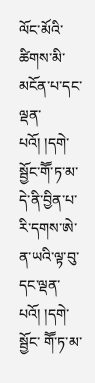ལོང་མོའི་ཚིགས་མི་མངོན་པ་དང་ལྡན་པའོ། །དགེ་སྦྱོང་གཽ་ཏ་མ་དེ་ནི་བྱིན་པ་རི་དགས་ཨེ་ན་ཡའི་ལྟ་བུ་དང་ལྡན་པའོ། །དགེ་སྦྱོང་ གཽ་ཏ་མ་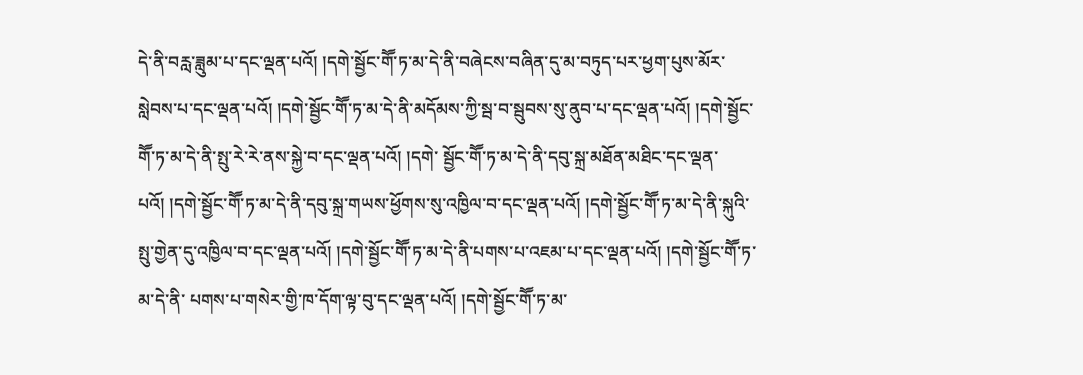དེ་ནི་བརླ་ཟླུམ་པ་དང་ལྡན་པའོ། །དགེ་སྦྱོང་གཽ་ཏ་མ་དེ་ནི་བཞེངས་བཞིན་དུ་མ་བཏུད་པར་ཕྱག་པུས་མོར་སླེབས་པ་དང་ལྡན་པའོ། །དགེ་སྦྱོང་གཽ་ཏ་མ་དེ་ནི་མདོམས་ཀྱི་སྦ་བ་སྦུབས་སུ་ནུབ་པ་དང་ལྡན་པའོ། །དགེ་སྦྱོང་གཽ་ཏ་མ་དེ་ནི་སྤུ་རེ་རེ་ནས་སྐྱེ་བ་དང་ལྡན་པའོ། །དགེ་ སྦྱོང་གཽ་ཏ་མ་དེ་ནི་དབུ་སྐྲ་མཐོན་མཐིང་དང་ལྡན་པའོ། །དགེ་སྦྱོང་གཽ་ཏ་མ་དེ་ནི་དབུ་སྐྲ་གཡས་ཕྱོགས་སུ་འཁྱིལ་བ་དང་ལྡན་པའོ། །དགེ་སྦྱོང་གཽ་ཏ་མ་དེ་ནི་སྐུའི་སྤུ་གྱེན་དུ་འཁྱིལ་བ་དང་ལྡན་པའོ། །དགེ་སྦྱོང་གཽ་ཏ་མ་དེ་ནི་པགས་པ་འཇམ་པ་དང་ལྡན་པའོ། །དགེ་སྦྱོང་གཽ་ཏ་མ་དེ་ནི་ པགས་པ་གསེར་གྱི་ཁ་དོག་ལྟ་བུ་དང་ལྡན་པའོ། །དགེ་སྦྱོང་གཽ་ཏ་མ་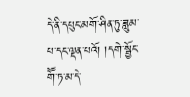དེ་ནི་དཔུང་མགོ་ཤིན་ཏུ་ཟླུམ་པ་དང་ལྡན་པའོ། །དགེ་སྦྱོང་གཽ་ཏ་མ་དེ་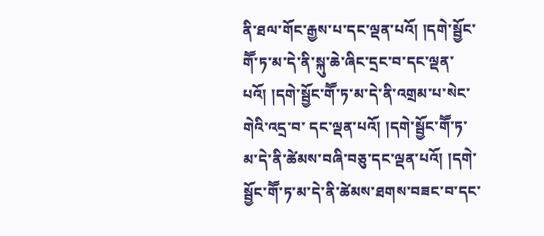ནི་ཐལ་གོང་རྒྱས་པ་དང་ལྡན་པའོ། །དགེ་སྦྱོང་གཽ་ཏ་མ་དེ་ནི་སྐུ་ཆེ་ཞིང་དྲང་བ་དང་ལྡན་པའོ། །དགེ་སྦྱོང་གཽ་ཏ་མ་དེ་ནི་འགྲམ་པ་སེང་གེའི་འདྲ་བ་ དང་ལྡན་པའོ། །དགེ་སྦྱོང་གཽ་ཏ་མ་དེ་ནི་ཚེམས་བཞི་བཅུ་དང་ལྡན་པའོ། །དགེ་སྦྱོང་གཽ་ཏ་མ་དེ་ནི་ཚེམས་ཐགས་བཟང་བ་དང་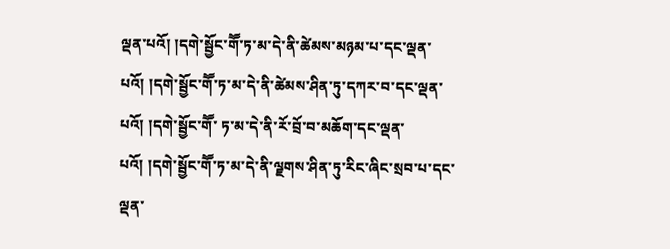ལྡན་པའོ། །དགེ་སྦྱོང་གཽ་ཏ་མ་དེ་ནི་ཚེམས་མཉམ་པ་དང་ལྡན་པའོ། །དགེ་སྦྱོང་གཽ་ཏ་མ་དེ་ནི་ཚེམས་ཤིན་ཏུ་དཀར་བ་དང་ལྡན་པའོ། །དགེ་སྦྱོང་གཽ་ ཏ་མ་དེ་ནི་རོ་བྲོ་བ་མཆོག་དང་ལྡན་པའོ། །དགེ་སྦྱོང་གཽ་ཏ་མ་དེ་ནི་ལྗགས་ཤིན་ཏུ་རིང་ཞིང་སྲབ་པ་དང་ལྡན་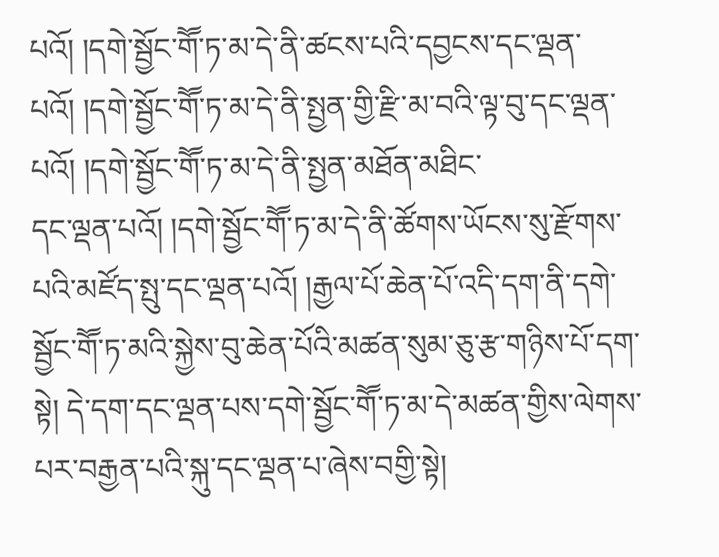པའོ། །དགེ་སྦྱོང་གཽ་ཏ་མ་དེ་ནི་ཚངས་པའི་དབྱངས་དང་ལྡན་པའོ། །དགེ་སྦྱོང་གཽ་ཏ་མ་དེ་ནི་སྤྱན་གྱི་རྫི་མ་བའི་ལྟ་བུ་དང་ལྡན་པའོ། །དགེ་སྦྱོང་གཽ་ཏ་མ་དེ་ནི་སྤྱན་མཐོན་མཐིང་
དང་ལྡན་པའོ། །དགེ་སྦྱོང་གཽ་ཏ་མ་དེ་ནི་ཚོགས་ཡོངས་སུ་རྫོགས་པའི་མཛོད་སྤུ་དང་ལྡན་པའོ། །རྒྱལ་པོ་ཆེན་པོ་འདི་དག་ནི་དགེ་སྦྱོང་གཽ་ཏ་མའི་སྐྱེས་བུ་ཆེན་པོའི་མཚན་སུམ་ཅུ་རྩ་གཉིས་པོ་དག་སྟེ། དེ་དག་དང་ལྡན་པས་དགེ་སྦྱོང་གཽ་ཏ་མ་དེ་མཚན་གྱིས་ལེགས་ པར་བརྒྱན་པའི་སྐུ་དང་ལྡན་པ་ཞེས་བགྱི་སྟེ།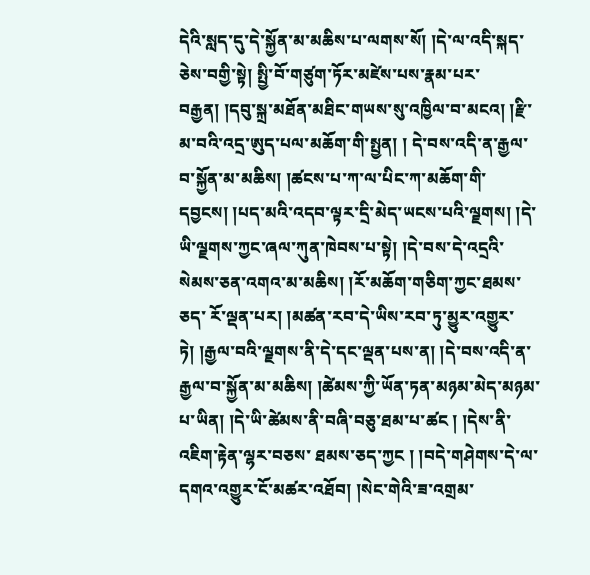དེའི་སླད་དུ་དེ་སྐྱོན་མ་མཆིས་པ་ལགས་སོ། །དེ་ལ་འདི་སྐད་ཅེས་བགྱི་སྟེ། སྤྱི་བོ་གཙུག་ཏོར་མཛེས་པས་རྣམ་པར་བརྒྱན། །དབུ་སྐྲ་མཐོན་མཐིང་གཡས་སུ་འཁྱིལ་བ་མངའ། །རྫི་མ་བའི་འདྲ་ཨུད་པལ་མཆོག་གི་སྤྱན། ། དེ་བས་འདི་ན་རྒྱལ་བ་སྐྱོན་མ་མཆིས། །ཚངས་པ་ཀ་ལ་པིང་ཀ་མཆོག་གི་དབྱངས། །པད་མའི་འདབ་ལྟར་དྲི་མེད་ཡངས་པའི་ལྗགས། །དེ་ཡི་ལྗགས་ཀྱང་ཞལ་ཀུན་ཁེབས་པ་སྟེ། །དེ་བས་དེ་འདྲའི་སེམས་ཅན་འགའ་མ་མཆིས། །རོ་མཆོག་གཅིག་ཀྱང་ཐམས་ཅད་ རོ་ལྡན་པར། །མཚན་རབ་དེ་ཡིས་རབ་ཏུ་མྱུར་འགྱུར་ཏེ། །རྒྱལ་བའི་ལྗགས་ནི་དེ་དང་ལྡན་པས་ན། །དེ་བས་འདི་ན་རྒྱལ་བ་སྐྱོན་མ་མཆིས། །ཚེམས་ཀྱི་ཡོན་ཏན་མཉམ་མེད་མཉམ་པ་ཡིན། །དེ་ཡི་ཚེམས་ནི་བཞི་བཅུ་ཐམ་པ་ཚང ། །དེས་ནི་འཇིག་རྟེན་ལྷར་བཅས་ ཐམས་ཅད་ཀྱང ། །བདེ་གཤེགས་དེ་ལ་དགའ་འགྱུར་ངོ་མཚར་འཐོབ། །སེང་གེའི་ཟ་འགྲམ་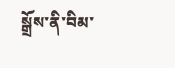སྒྲོས་ནི་བིམ་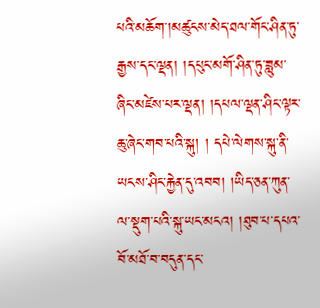པའི་མཆོག་།མཚུངས་མེད་ཐལ་གོང་ཤིན་ཏུ་རྒྱས་དང་ལྡན། །དཔུང་མགོ་ཤིན་ཏུ་ཟླུམ་ཞིང་མཛེས་པར་ལྡན། །དཔལ་ལྡན་ཤིང་ལྟར་ཆུ་ཞེང་གབ་པའི་སྐུ། ། དཔེ་ལེགས་སྐུ་ནི་ཡངས་ཤིང་རྐྱེན་དུ་འབབ། །ཡིད་ཅན་ཀུན་ལ་སྡུག་པའི་སྐུ་ཡང་མངའ། །ཐུབ་པ་དཔའ་བོ་མཐོ་བ་བདུན་དང་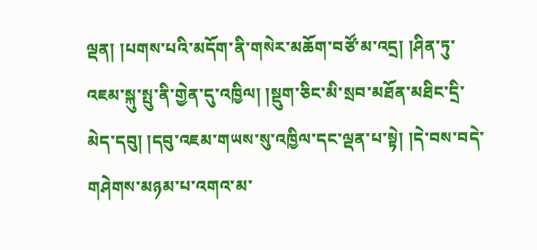ལྡན། །པགས་པའི་མདོག་ནི་གསེར་མཆོག་བཙོ་མ་འདྲ། །ཤིན་ཏུ་འཇམ་སྐུ་སྤུ་ནི་གྱེན་དུ་འཁྱིལ། །སྡུག་ཅིང་མི་སྲབ་མཐོན་མཐིང་དྲི་ མེད་དབུ། །དབུ་འཇམ་གཡས་སུ་འཁྱིལ་དང་ལྡན་པ་སྟེ། །དེ་བས་བདེ་གཤེགས་མཉམ་པ་འགའ་མ་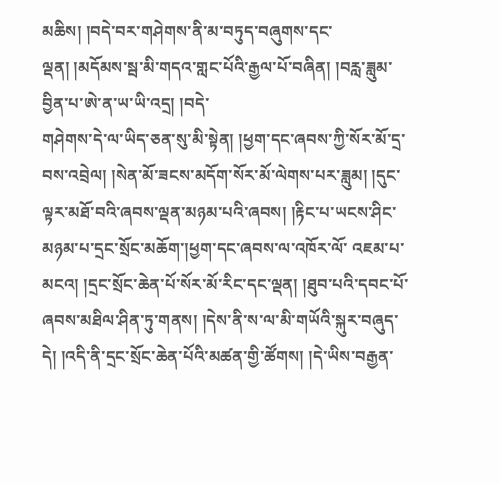མཆིས། །བདེ་བར་གཤེགས་ནི་མ་བཏུད་བཞུགས་དང་ལྡན། །མདོམས་སྦ་མི་གདའ་གླང་པོའི་རྒྱལ་པོ་བཞིན། །བརླ་ཟླུམ་བྱིན་པ་ཨེ་ན་ཡ་ཡི་འདྲ། །བདེ་
གཤེགས་དེ་ལ་ཡིད་ཅན་སུ་མི་སྟེན། །ཕྱག་དང་ཞབས་ཀྱི་སོར་མོ་དྲ་བས་འབྲེལ། །སེན་མོ་ཟངས་མདོག་སོར་མོ་ལེགས་པར་ཟླུམ། །དུང་ལྟར་མཐོ་བའི་ཞབས་ལྡན་མཉམ་པའི་ཞབས། །རྟིང་པ་ཡངས་ཤིང་མཉམ་པ་དྲང་སྲོང་མཆོག་།ཕྱག་དང་ཞབས་ལ་འཁོར་ལོ་ འཇམ་པ་མངའ། །དྲང་སྲོང་ཆེན་པོ་སོར་མོ་རིང་དང་ལྡན། །ཐུབ་པའི་དབང་པོ་ཞབས་མཐིལ་ཤིན་ཏུ་གནས། །དེས་ནི་ས་ལ་མི་གཡོའི་སྐུར་བཞུད་དེ། །འདི་ནི་དྲང་སྲོང་ཆེན་པོའི་མཚན་གྱི་ཚོགས། །དེ་ཡིས་བརྒྱན་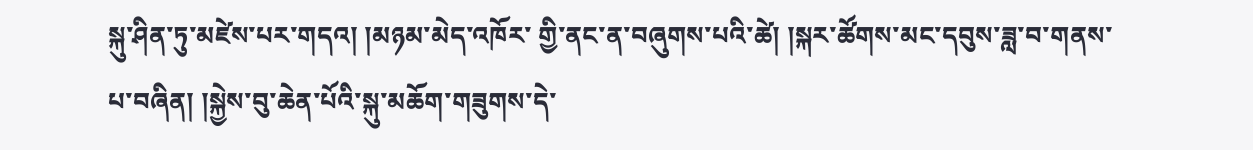སྐུ་ཤིན་ཏུ་མཛེས་པར་གདའ། །མཉམ་མེད་འཁོར་ གྱི་ནང་ན་བཞུགས་པའི་ཚེ། །སྐར་ཚོགས་མང་དབུས་ཟླ་བ་གནས་པ་བཞིན། །སྐྱེས་བུ་ཆེན་པོའི་སྐུ་མཆོག་གཟུགས་དེ་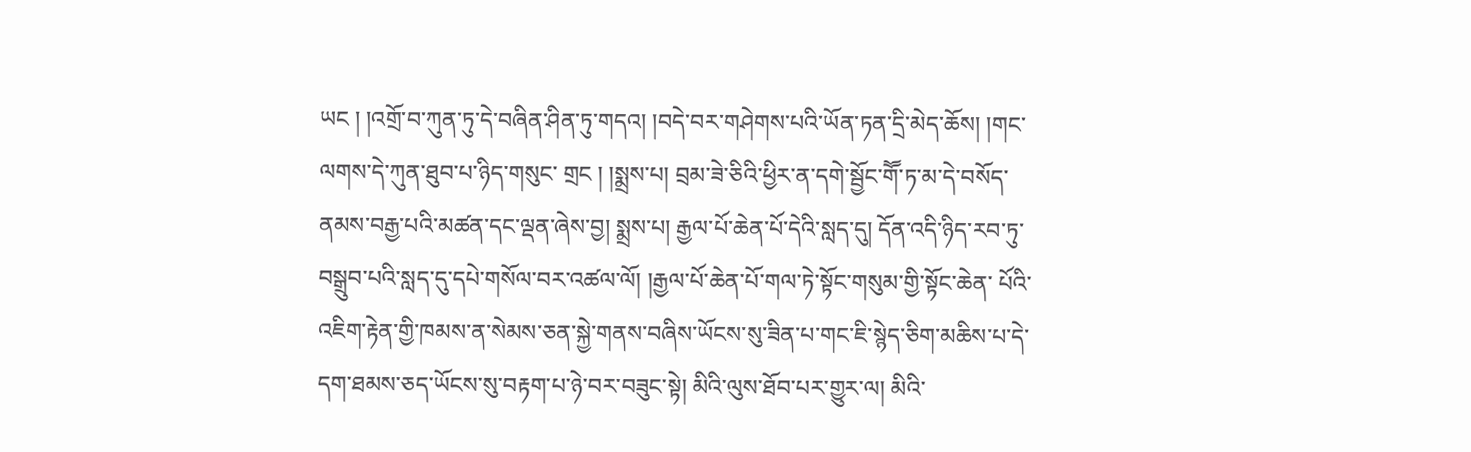ཡང ། །འགྲོ་བ་ཀུན་ཏུ་དེ་བཞིན་ཤིན་ཏུ་གདའ། །བདེ་བར་གཤེགས་པའི་ཡོན་ཏན་དྲི་མེད་ཆོས། །གང་ལགས་དེ་ཀུན་ཐུབ་པ་ཉིད་གསུང་ གྲང ། །སྨྲས་པ། བྲམ་ཟེ་ཅིའི་ཕྱིར་ན་དགེ་སྦྱོང་གཽ་ཏ་མ་དེ་བསོད་ནམས་བརྒྱ་པའི་མཚན་དང་ལྡན་ཞེས་བྱ། སྨྲས་པ། རྒྱལ་པོ་ཆེན་པོ་དེའི་སླད་དུ། དོན་འདི་ཉིད་རབ་ཏུ་བསྒྲུབ་པའི་སླད་དུ་དཔེ་གསོལ་བར་འཚལ་ལོ། །རྒྱལ་པོ་ཆེན་པོ་གལ་ཏེ་སྟོང་གསུམ་གྱི་སྟོང་ཆེན་ པོའི་འཇིག་རྟེན་གྱི་ཁམས་ན་སེམས་ཅན་སྐྱེ་གནས་བཞིས་ཡོངས་སུ་ཟིན་པ་གང་ཇི་སྙེད་ཅིག་མཆིས་པ་དེ་དག་ཐམས་ཅད་ཡོངས་སུ་བརྟག་པ་ཉེ་བར་བཟུང་སྟེ། མིའི་ལུས་ཐོབ་པར་གྱུར་ལ། མིའི་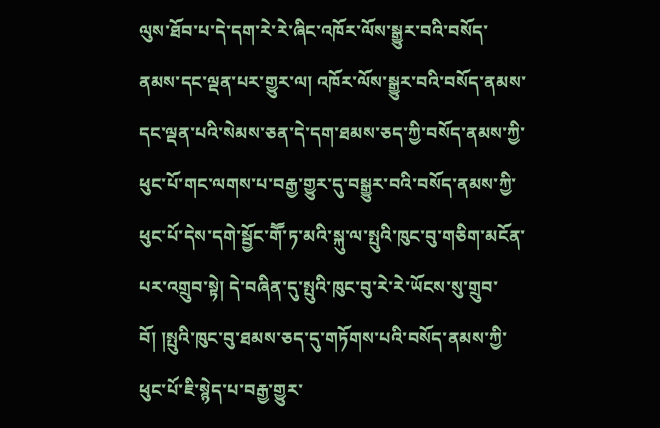ལུས་ཐོབ་པ་དེ་དག་རེ་རེ་ཞིང་འཁོར་ལོས་སྒྱུར་བའི་བསོད་ནམས་དང་ལྡན་པར་གྱུར་ལ། འཁོར་ལོས་སྒྱུར་བའི་བསོད་ནམས་དང་ལྡན་པའི་སེམས་ཅན་དེ་དག་ཐམས་ཅད་ཀྱི་བསོད་ནམས་ཀྱི་ཕུང་པོ་གང་ལགས་པ་བརྒྱ་གྱུར་དུ་བསྒྱུར་བའི་བསོད་ནམས་ཀྱི་ཕུང་པོ་དེས་དགེ་སྦྱོང་གཽ་ཏ་མའི་སྐུ་ལ་སྤུའི་ཁུང་བུ་གཅིག་མངོན་པར་འགྲུབ་སྟེ། དེ་བཞིན་དུ་སྤུའི་ཁུང་བུ་རེ་རེ་ཡོངས་སུ་གྲུབ་ བོ། །སྤུའི་ཁུང་བུ་ཐམས་ཅད་དུ་གཏོགས་པའི་བསོད་ནམས་ཀྱི་ཕུང་པོ་ཇི་སྙེད་པ་བརྒྱ་གྱུར་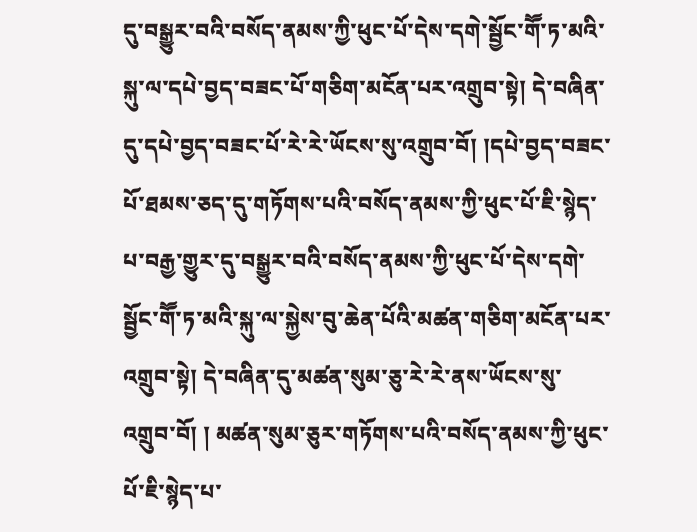དུ་བསྒྱུར་བའི་བསོད་ནམས་ཀྱི་ཕུང་པོ་དེས་དགེ་སྦྱོང་གཽ་ཏ་མའི་སྐུ་ལ་དཔེ་བྱད་བཟང་པོ་གཅིག་མངོན་པར་འགྲུབ་སྟེ། དེ་བཞིན་དུ་དཔེ་བྱད་བཟང་པོ་རེ་རེ་ཡོངས་སུ་འགྲུབ་བོ། །དཔེ་བྱད་བཟང་
པོ་ཐམས་ཅད་དུ་གཏོགས་པའི་བསོད་ནམས་ཀྱི་ཕུང་པོ་ཇི་སྙེད་པ་བརྒྱ་གྱུར་དུ་བསྒྱུར་བའི་བསོད་ནམས་ཀྱི་ཕུང་པོ་དེས་དགེ་སྦྱོང་གཽ་ཏ་མའི་སྐུ་ལ་སྐྱེས་བུ་ཆེན་པོའི་མཚན་གཅིག་མངོན་པར་འགྲུབ་སྟེ། དེ་བཞིན་དུ་མཚན་སུམ་ཅུ་རེ་རེ་ནས་ཡོངས་སུ་འགྲུབ་བོ། ། མཚན་སུམ་ཅུར་གཏོགས་པའི་བསོད་ནམས་ཀྱི་ཕུང་པོ་ཇི་སྙེད་པ་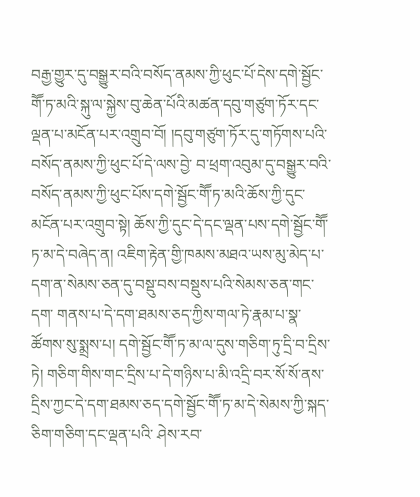བརྒྱ་གྱུར་དུ་བསྒྱུར་བའི་བསོད་ནམས་ཀྱི་ཕུང་པོ་དེས་དགེ་སྦྱོང་གཽ་ཏ་མའི་སྐུ་ལ་སྐྱེས་བུ་ཆེན་པོའི་མཚན་དབུ་གཙུག་ཏོར་དང་ལྡན་པ་མངོན་པར་འགྲུབ་བོ། །དབུ་གཙུག་ཏོར་དུ་གཏོགས་པའི་བསོད་ནམས་ཀྱི་ཕུང་པོ་དེ་ལས་བྱེ་ བ་ཕྲག་འབུམ་དུ་བསྒྱུར་བའི་བསོད་ནམས་ཀྱི་ཕུང་པོས་དགེ་སྦྱོང་གཽ་ཏ་མའི་ཆོས་ཀྱི་དུང་མངོན་པར་འགྲུབ་སྟེ། ཆོས་ཀྱི་དུང་དེ་དང་ལྡན་པས་དགེ་སྦྱོང་གཽ་ཏ་མ་དེ་བཞེད་ན། འཇིག་རྟེན་གྱི་ཁམས་མཐའ་ཡས་མུ་མེད་པ་དག་ན་སེམས་ཅན་དུ་བསྡུ་བས་བསྡུས་པའི་སེམས་ཅན་གང་དག་ གནས་པ་དེ་དག་ཐམས་ཅད་ཀྱིས་གལ་ཏེ་རྣམ་པ་སྣ་ཚོགས་སུ་སྨྲས་པ། དགེ་སྦྱོང་གཽ་ཏ་མ་ལ་དུས་གཅིག་ཏུ་དྲི་བ་དྲིས་ཏེ། གཅིག་གིས་གང་དྲིས་པ་དེ་གཉིས་པ་མི་འདྲི་བར་སོ་སོ་ནས་དྲིས་ཀྱང་དེ་དག་ཐམས་ཅད་དགེ་སྦྱོང་གཽ་ཏ་མ་དེ་སེམས་ཀྱི་སྐད་ཅིག་གཅིག་དང་ལྡན་པའི་ ཤེས་རབ་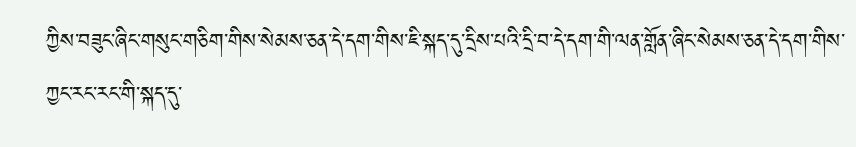ཀྱིས་བཟུང་ཞིང་གསུང་གཅིག་གིས་སེམས་ཅན་དེ་དག་གིས་ཇི་སྐད་དུ་དྲིས་པའི་དྲི་བ་དེ་དག་གི་ལན་གློན་ཞིང་སེམས་ཅན་དེ་དག་གིས་ཀྱང་རང་རང་གི་སྐད་དུ་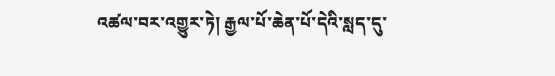འཚལ་བར་འགྱུར་ཏེ། རྒྱལ་པོ་ཆེན་པོ་དེའི་སླད་དུ་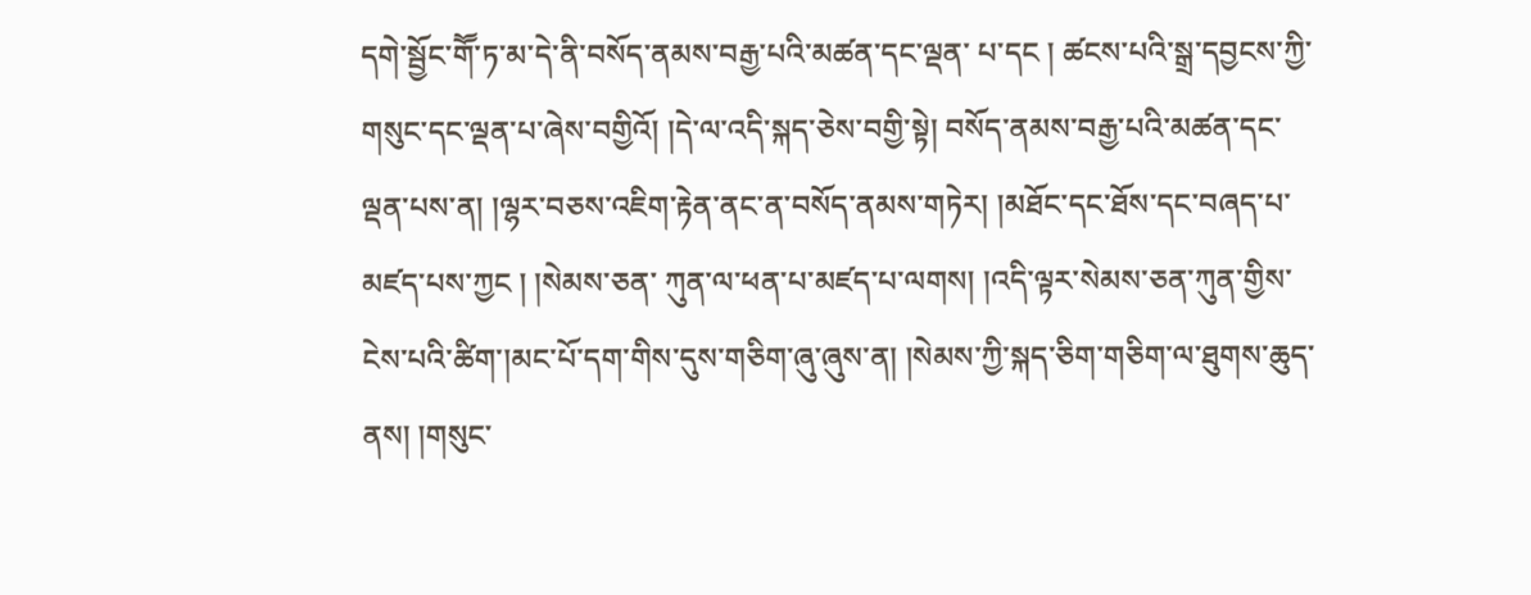དགེ་སྦྱོང་གཽ་ཏ་མ་དེ་ནི་བསོད་ནམས་བརྒྱ་པའི་མཚན་དང་ལྡན་ པ་དང ། ཚངས་པའི་སྒྲ་དབྱངས་ཀྱི་གསུང་དང་ལྡན་པ་ཞེས་བགྱིའོ། །དེ་ལ་འདི་སྐད་ཅེས་བགྱི་སྟེ། བསོད་ནམས་བརྒྱ་པའི་མཚན་དང་ལྡན་པས་ན། །ལྷར་བཅས་འཇིག་རྟེན་ནང་ན་བསོད་ནམས་གཏེར། །མཐོང་དང་ཐོས་དང་བཞད་པ་མཛད་པས་ཀྱང ། །སེམས་ཅན་ ཀུན་ལ་ཕན་པ་མཛད་པ་ལགས། །འདི་ལྟར་སེམས་ཅན་ཀུན་གྱིས་ངེས་པའི་ཚིག་།མང་པོ་དག་གིས་དུས་གཅིག་ཞུ་ཞུས་ན། །སེམས་ཀྱི་སྐད་ཅིག་གཅིག་ལ་ཐུགས་ཆུད་ནས། །གསུང་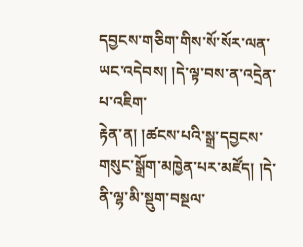དབྱངས་གཅིག་གིས་སོ་སོར་ལན་ཡང་འདེབས། །དེ་ལྟ་བས་ན་འདྲེན་པ་འཇིག་
རྟེན་ན། །ཚངས་པའི་སྒྲ་དབྱངས་གསུང་སྒྲོག་མཁྱེན་པར་མཛོད། །དེ་ནི་ལྷ་མི་སྡུག་བསྔལ་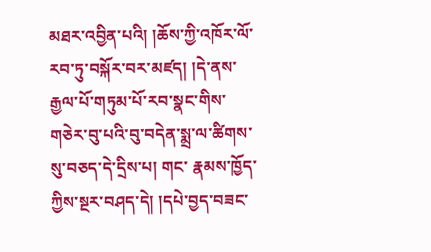མཐར་འབྱིན་པའི། །ཆོས་ཀྱི་འཁོར་ལོ་རབ་ཏུ་བསྐོར་བར་མཛད། །དེ་ནས་རྒྱལ་པོ་གཏུམ་པོ་རབ་སྣང་གིས་གཅེར་བུ་པའི་བུ་བདེན་སྨྲ་ལ་ཚིགས་སུ་བཅད་དེ་དྲིས་པ། གང་ རྣམས་ཁྱོད་ཀྱིས་སྔར་བཤད་དེ། །དཔེ་བྱད་བཟང་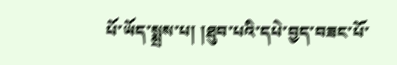པོ་ཡོད་སྨྲས་པ། །ཐུབ་པའི་དཔེ་བྱད་བཟང་པོ་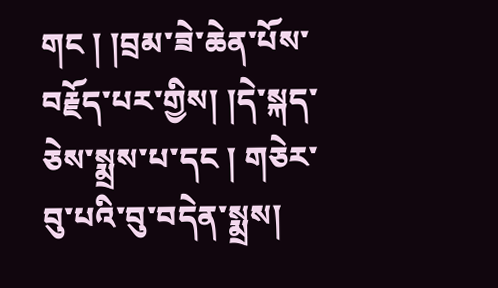གང ། །བྲམ་ཟེ་ཆེན་པོས་བརྗོད་པར་གྱིས། །དེ་སྐད་ཅེས་སྨྲས་པ་དང ། གཅེར་བུ་པའི་བུ་བདེན་སྨྲས།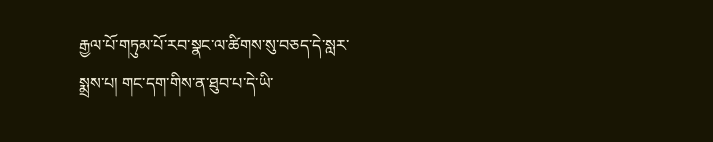རྒྱལ་པོ་གཏུམ་པོ་རབ་སྣང་ལ་ཚིགས་སུ་བཅད་དེ་སླར་སྨྲས་པ། གང་དག་གིས་ན་ཐུབ་པ་དེ་ཡི་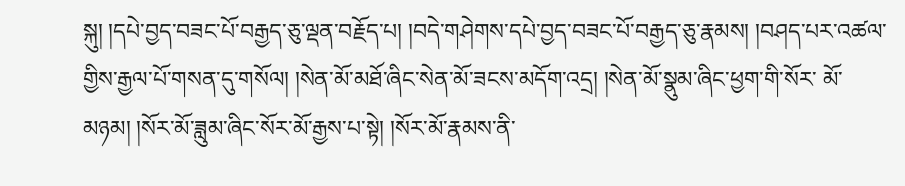སྐུ། །དཔེ་བྱད་བཟང་པོ་བརྒྱད་ཅུ་ལྡན་བརྗོད་པ། །བདེ་གཤེགས་དཔེ་བྱད་བཟང་པོ་བརྒྱད་ཅུ་རྣམས། །བཤད་པར་འཚལ་གྱིས་རྒྱལ་པོ་གསན་དུ་གསོལ། །སེན་མོ་མཐོ་ཞིང་སེན་མོ་ཟངས་མདོག་འདྲ། །སེན་མོ་སྣུམ་ཞིང་ཕྱག་གི་སོར་ མོ་མཉམ། །སོར་མོ་ཟླུམ་ཞིང་སོར་མོ་རྒྱས་པ་སྟེ། །སོར་མོ་རྣམས་ནི་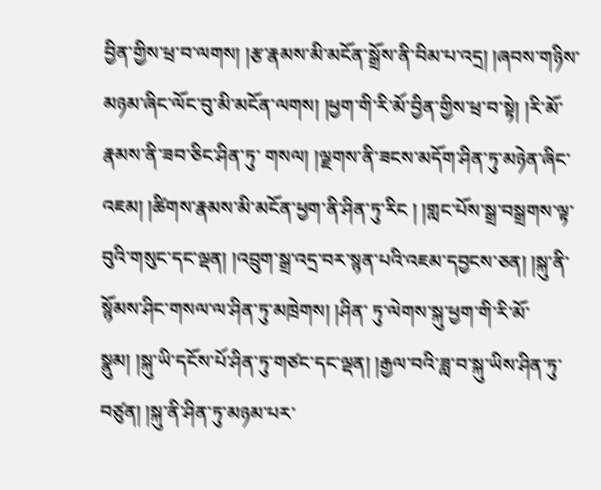བྱིན་གྱིས་ཕྲ་བ་ལགས། །རྩ་རྣམས་མི་མངོན་སྒྲོས་ནི་བིམ་པ་འདྲ། །ཞབས་གཉིས་མཉམ་ཞིང་ལོང་བུ་མི་མངོན་ལགས། །ཕྱག་གི་རི་མོ་བྱིན་གྱིས་ཕྲ་བ་སྟེ། །རི་མོ་རྣམས་ནི་ཟབ་ཅིང་ཤིན་ཏུ་ གསལ། །ལྗགས་ནི་ཟངས་མདོག་ཤིན་ཏུ་མཉེན་ཞིང་འཇམ། །ཚིགས་རྣམས་མི་མངོན་ཕྱག་ནི་ཤིན་ཏུ་རིང ། །གླང་པོས་སྒྲ་བསྒྲགས་ལྟ་བུའི་གསུང་དང་ལྡན། །འབྲུག་སྒྲ་འདྲ་བར་སྙན་པའི་འཇམ་དབྱངས་ཅན། །སྐུ་ནི་སྙོམས་ཤིང་གསལ་ལ་ཤིན་ཏུ་མཁྲེགས། །ཤིན་ ཏུ་ལེགས་སྐུ་ཕྱག་གི་རི་མོ་སྣུམ། །སྐུ་ཡི་དངོས་པོ་ཤིན་ཏུ་གཙང་དང་ལྡན། །རྒྱལ་བའི་ཟླ་བ་སྐུ་ཡིས་ཤིན་ཏུ་བཙུན། །སྐུ་ནི་ཤིན་ཏུ་མཉམ་པར་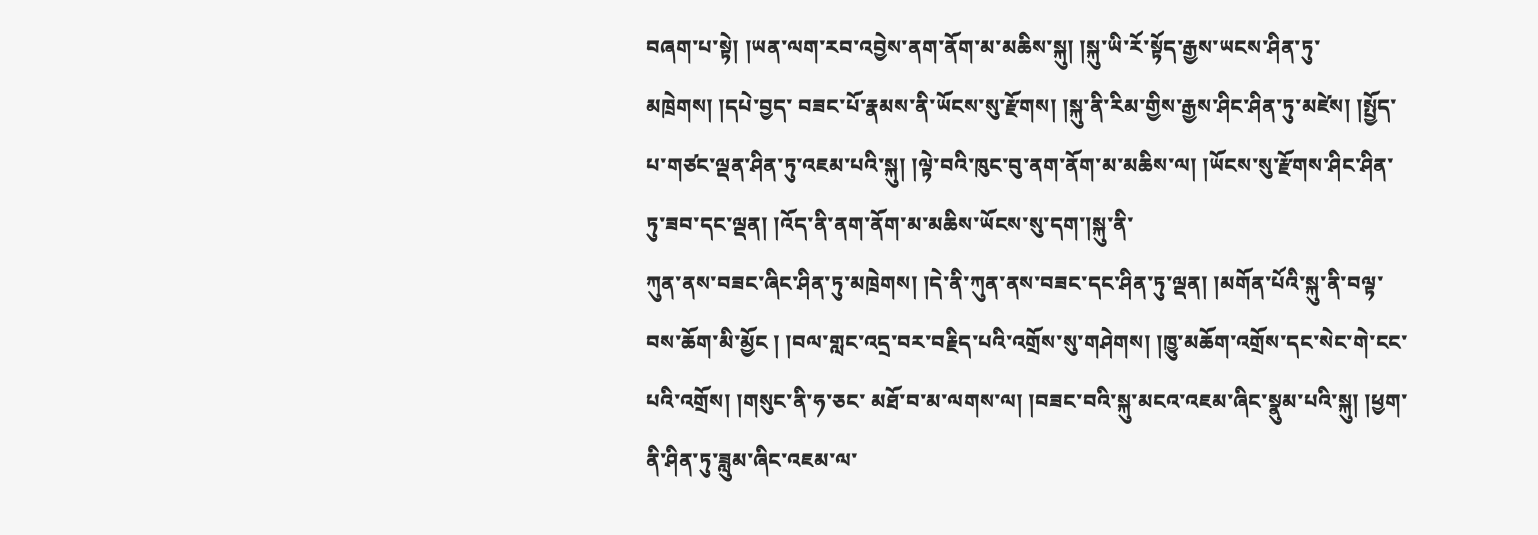བཞག་པ་སྟེ། །ཡན་ལག་རབ་འབྱེས་ནག་ནོག་མ་མཆིས་སྐུ། །སྐུ་ཡི་རོ་སྟོད་རྒྱས་ཡངས་ཤིན་ཏུ་མཁྲེགས། །དཔེ་བྱད་ བཟང་པོ་རྣམས་ནི་ཡོངས་སུ་རྫོགས། །སྐུ་ནི་རིམ་གྱིས་རྒྱས་ཤིང་ཤིན་ཏུ་མཛེས། །སྤྱོད་པ་གཙང་ལྡན་ཤིན་ཏུ་འཇམ་པའི་སྐུ། །ལྟེ་བའི་ཁུང་བུ་ནག་ནོག་མ་མཆིས་ལ། །ཡོངས་སུ་རྫོགས་ཤིང་ཤིན་ཏུ་ཟབ་དང་ལྡན། །འོད་ནི་ནག་ནོག་མ་མཆིས་ཡོངས་སུ་དག་།སྐུ་ནི་
ཀུན་ནས་བཟང་ཞིང་ཤིན་ཏུ་མཁྲེགས། །དེ་ནི་ཀུན་ནས་བཟང་དང་ཤིན་ཏུ་ལྡན། །མགོན་པོའི་སྐུ་ནི་བལྟ་བས་ཆོག་མི་མྱོང ། །བལ་གླང་འདྲ་བར་བརྗིད་པའི་འགྲོས་སུ་གཤེགས། །ཁྱུ་མཆོག་འགྲོས་དང་སེང་གེ་ངང་པའི་འགྲོས། །གསུང་ནི་ཧ་ཅང་ མཐོ་བ་མ་ལགས་ལ། །བཟང་བའི་སྐུ་མངའ་འཇམ་ཞིང་སྣུམ་པའི་སྐུ། །ཕྱག་ནི་ཤིན་ཏུ་ཟླུམ་ཞིང་འཇམ་ལ་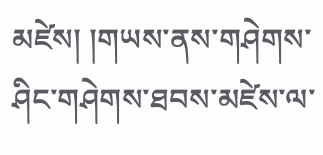མཛེས། །གཡས་ནས་གཤེགས་ཤིང་གཤེགས་ཐབས་མཛེས་ལ་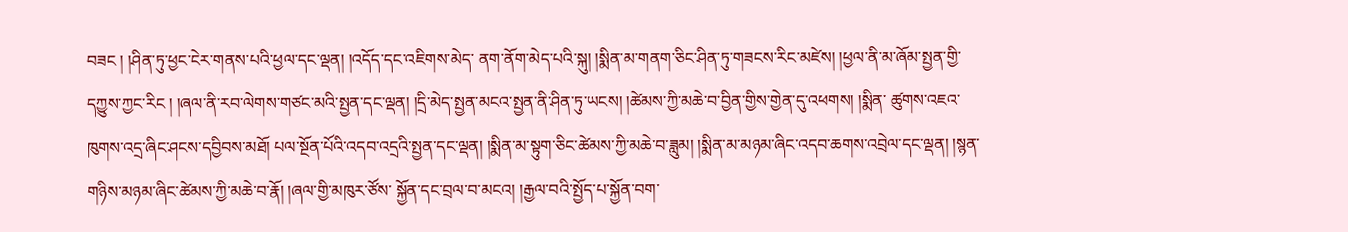བཟང ། །ཤིན་ཏུ་ཕྱང་ངེར་གནས་པའི་ཕྱལ་དང་ལྡན། །འདོད་དང་འཇིགས་མེད་ ནག་ནོག་མེད་པའི་སྐུ། །སྨིན་མ་གནག་ཅིང་ཤིན་ཏུ་གཟངས་རིང་མཛེས། །ཕྱལ་ནི་མ་ཞོམ་སྤྱན་གྱི་དཀྱུས་ཀྱང་རིང ། །ཞལ་ནི་རབ་ལེགས་གཙང་མའི་སྤྱན་དང་ལྡན། །དྲི་མེད་སྤྱན་མངའ་སྤྱན་ནི་ཤིན་ཏུ་ཡངས། །ཚེམས་ཀྱི་མཆེ་བ་བྱིན་གྱིས་གྱེན་དུ་འཕགས། །སྨིན་ ཚུགས་འཇའ་ཁུགས་འདྲ་ཞིང་ཤངས་དབྱིབས་མཐོ། པལ་སྔོན་པོའི་འདབ་འདྲའི་སྤྱན་དང་ལྡན། །སྨིན་མ་སྟུག་ཅིང་ཚེམས་ཀྱི་མཆེ་བ་ཟླུམ། །སྨིན་མ་མཉམ་ཞིང་འདབ་ཆགས་འབྲེལ་དང་ལྡན། །སྙན་གཉིས་མཉམ་ཞིང་ཚེམས་ཀྱི་མཆེ་བ་རྣོ། །ཞལ་གྱི་མཁུར་ཙོས་ སྐྱོན་དང་བྲལ་བ་མངའ། །རྒྱལ་བའི་སྤྱོད་པ་སྐྱོན་བག་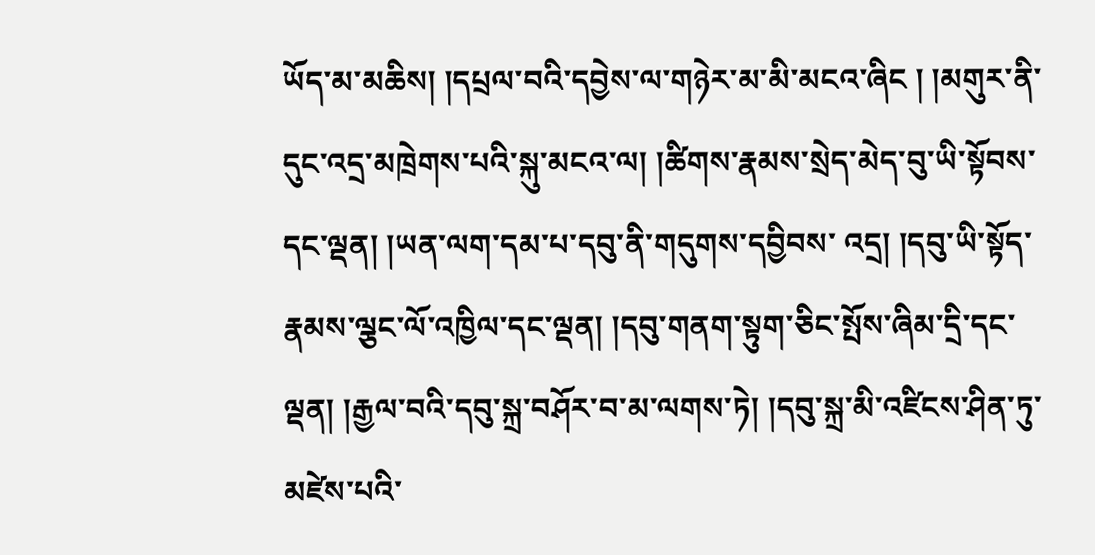ཡོད་མ་མཆིས། །དཔྲལ་བའི་དབྱེས་ལ་གཉེར་མ་མི་མངའ་ཞིང ། །མགུར་ནི་དུང་འདྲ་མཁྲེགས་པའི་སྐུ་མངའ་ལ། །ཚིགས་རྣམས་སྲེད་མེད་བུ་ཡི་སྟོབས་དང་ལྡན། །ཡན་ལག་དམ་པ་དབུ་ནི་གདུགས་དབྱིབས་ འདྲ། །དབུ་ཡི་སྟོད་རྣམས་ལྕང་ལོ་འཁྱིལ་དང་ལྡན། །དབུ་གནག་སྟུག་ཅིང་སྤོས་ཞིམ་དྲི་དང་ལྡན། །རྒྱལ་བའི་དབུ་སྐྲ་བཤོར་བ་མ་ལགས་ཏེ། །དབུ་སྐྲ་མི་འཛིངས་ཤིན་ཏུ་མཛེས་པའི་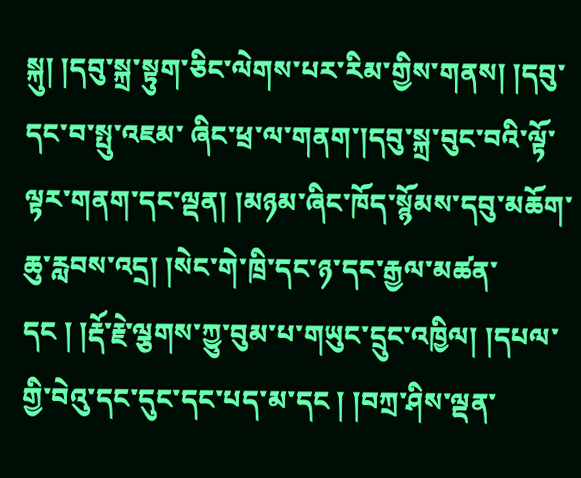སྐུ། །དབུ་སྐྲ་སྟུག་ཅིང་ལེགས་པར་རིམ་གྱིས་གནས། །དབུ་དང་བ་སྤུ་འཇམ་ ཞིང་ཕྲ་ལ་གནག་།དབུ་སྐྲ་བུང་བའི་ལྟོ་ལྟར་གནག་དང་ལྡན། །མཉམ་ཞིང་ཁོད་སྙོམས་དབུ་མཆོག་ཆུ་རླབས་འདྲ། །སེང་གེ་ཁྲི་དང་ཉ་དང་རྒྱལ་མཚན་དང ། །རྡོ་རྗེ་ལྕགས་ཀྱུ་བུམ་པ་གཡུང་དྲུང་འཁྱིལ། །དཔལ་གྱི་བེའུ་དང་དུང་དང་པད་མ་དང ། །བཀྲ་ཤིས་ལྡན་